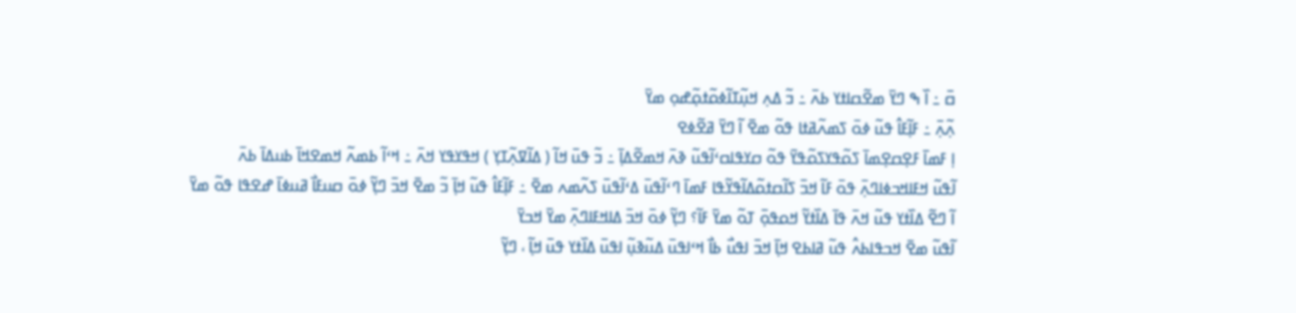ߛ߫ ߸ ߊ߰ ߒ ߣߌ߫ ߘߐ߬ߛߊߙߌ ߕߍ߫ ߸ ߏ߬ ߡߍ߲ ߞߎ߲߬ߠߊ߬ߦߋ߬ߙߋ߲߬ߝߋ߲ ߘߌ߫
ߍ߲߬ߍ߲߫ ߸ ߓߊ߲߬ߓߊ߮ ߟߎ߬ ߦߋ߫ ߖߘߍ߬ߥߙߊ ߟߋ߬ ߘߐ߫ ߊ߬ ߣߌ߫ ߥߐ߬ߦߐ
ߊ߲ ߓߘߊ߫ ߓߐ߲ߛߐ߲ߘߊ߫ ߖߋ߬ߟߌߖߋ߬ߟߌ߫ ߟߋ߬ ߛߌߟߊߛߵߊ߬ߟߎ߬ ߢߍ߫ ߞߘߐ߬ߡߊ߲߫ ߸ ߏ߬ ߟߎ߫ ߞߊ߬ ( ߡߊ߬ߜߍ߲߬ߠߌ߲ ) ߞߟߌߟߌ ߞߍ߫ ߸ ߞߵߊ߬ ߕߘߍ߬ ߞߘߐߞߊ߫ ߕߎߡߊ߫ ߕߍ߫
ߊ߬ߟߎ߬ ߞߓߊߞߏߦߊߣߍ߲߫ ߟߋ߫ ߓߊ߬ ߞߏ߫ ߖߊ߬ߛߙߋ߬ߡߊ߬ߟߌ߬ߟߊ ߓߘߊ߫ ߣߵߊ߬ߟߎ߫ ߡߵߊ߬ߟߎ߫ ߖߍ߬ߘߍ ߘߐ߫ ߸ ߓߊ߲߬ߓߊ߮ ߟߎ߬ ߞߊ߲߫ ߏ߬ ߘߐ߫ ߞߏ߫ ߣߌ߲߬ ߦߋ߫ ߛߎߓߊ߯ ߥߎߦߊ߫ ߝߐߟߊ ߟߋ߬ ߘߌ߫
ߊ߬ ߣߐ߬ ߡߊ߰ߙߌ ߟߎ߬ ߞߍ߫ ߟߊ߫ ߡߊ߰ߙߌ߬ ߞߋߟߋ߲߫ ߠߋ߬ ߘߌ߫ ߓߊ߬؟ ߣߌ߲߬ ߦߋ߫ ߞߏ߫ ߡߊߞߓߊߣߍ߲߫ ߘߌ߫ ߞߏߌ߫
ߊ߬ߟߎ߬ ߘߐ߫ ߞߏߟߊߕߍ߮ ߟߎ߬ ߥߊߕߐ ߞߊ߲߫ ߞߏ߫ ߊߟߎ߯ ߕߊ߯ ߞߵߊߟߎ߫ ߡߎ߬ߢߎ߲߬ ߊߟߎ߫ ߡߊ߰ߙߌ ߟߎ߫ ߞߊ߲߬ ، ߣߌ߲߬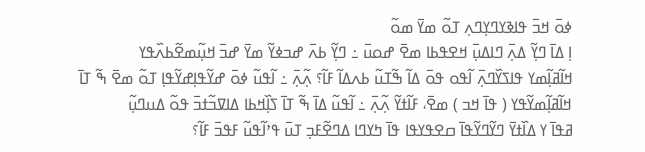ߦߋ߫ ߞߏ߫ ߟߊߢߌߣߌ߲ߣߍ߲ ߠߋ߬ ߘߌ߫ ߘߋ߬
ߊ߲ ߡߊ߫ ߣߌ߲߬ ߡߍ߲߫ ߣߊߡߎ߲߫ ߞߐߟߕߊ ߘߐ߫ ߝߋߎ߫ ߸ ߣߌ߲߬ ߕߍ߫ ߝߏߦߌ߬ ߘߌ߫ ߝߏ߫ ߞߎ߲߬ߘߐ߬ߕߍ߰ߟߌ
ߞߊ߬ߥߊ߲߬ߘߌ ߟߊߖߌ߰ߣߍ߲߫ ߊ߬ߟߋ ߟߋ߫ ߡߊ߬ ߒ߬ߠߎ߬ ߕߍߡߊ߬ ߓߊ߬؟ ߍ߲߬ߍ߲߫ ߸ ߊ߬ߟߎ߬ ߦߋ߫ ߝߌ߬ߟߊ߲ߝߌ߬ߟߊ߲ ߠߋ߬ ߘߐ߫ ߒ߬ ߠߊ߫ ߞߊ߬ߥߊ߲߬ߘߌ߬ߟߌ ( ߟߊ߫ ߞߏ ) ߘߐ߫، ߓߊ߬ߙߌ߬ ߍ߲߬ߍ߲߫ ߸ ߊ߬ߟߎ߬ ߡߊ߫ ߒ߬ ߠߊ߫ ߖߊ߲߰ߞߕߊ ߡߊߜߏ߬ߙߏ߫ ߟߋ߬ ߡߎߣߎ߲߬
ߥߟߊ߫ ߌ ߡߊ߰ߙߌ߫ ߣߌ߬ߣߌ߬ߟߊ߫ ߛߐߟߌߟߊ ߟߊ߫ ߤߌߣߊ ߡߣߐ߬ߓߏ߲ ߠߎ߫ ߟߴߊ߬ߟߎ߬ ߓߟߏ߫ ߓߊ߬؟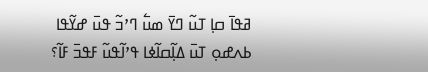ߥߟߊ߫ ߛߊ߲ ߠߎ߬ ߣߌ߫ ߘߎ߱ ߣߴߏ߬ ߟߎ߫ ߝߌ߬ߟߊ ߕߍߝߋ߲ ߠߎ߫ ߡߊ߲߬ߛߊ߬ߦߊ ߟߴߊ߬ߟߎ߬ ߓߟߏ߫ ߓߊ߬؟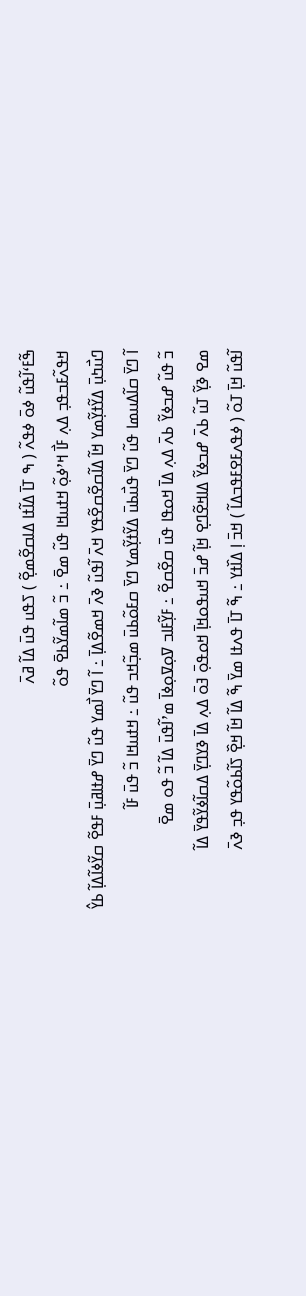ߒ߬ߓߵߊ߬ߟߎ߬ ߦߋ߫ ߦߟߍ߬ ( ߒ ߠߊ߫ ߡߊ߬ߙߊ ߡߊߛߐ߬ߘߐ߲߬ ) ߖߟߎ ߟߎ߫ ߡߊ߬ ߥߍ߫
ߞߟߍ߬ߓߏߟߏ߲ ߡߍ߲ ߓߊ߯ ߞߴߦߋ߲߬ ߞߙߎߞߊ ߟߎ߬ ߘߐ߫ ߸ ߏ߬ ߘߊ߬ߘߌ߬ߕߐ߫ ߟߋ߬
ߣߎ߯ߤߎ߲߫ ߡߌ߬ߙߌ߲߬ߘߌ ߞߊ߬ ߡߊ߬ߛߐ߬ߛߐ߬ߟߌ ߞߍ߫ ߊ߬ߟߎ߬ ߢߍ߫ ߞߘߐ߬ߡߊ߲߫ ߸ ߊ߬ ߣߌ߫ ߊ߯ߘߌ ߟߎ߬ ߣߌ߫ ߝߙߊߥߎ߲߫ ߓߟߐ߬ ߛߌ߬ߦߊ߬ߡߊ߲߬ ߕߌ߮
ߊ߬ ߣߌ߫ ߛߊ߬ߡߎߘߊ ߟߎ߬ ߣߌ߫ ߟߎ߯ߕߎ߫ ߡߌ߬ߙߌ߲߬ߘߌ ߣߌ߫ ߛߓߋ߬ߕߎ߫ ߘߏ߲߬ߞߏ ߟߎ߬ ߸ ߞߙߎߞߊ ߏ߬ ߟߎ߫ ߓߊ߬
ߏ߬ ߟߎ߬ ߝߏߦߌ߬ ߕߍ߫ ߡߍ߲ ߡߊ߫ ߞߋߟߊ ߟߎ߫ ߛߐ߬ߛߐ߬ ߸ ߓߌ߲߬ߓߊߏ ߜߋ߲ߜߋ߲ߦߊ߫ ߘߴߊ߬ߟߎ߫ ߡߊ߬ ߏ߬ ߟߋ ߘߐ߫
ߘߐ ߢߌ߲߬ ߠߎ߬ ߕߍ߫ ߝߏߦߌ߬ ߡߊߞߐ߬ߣߐ߲ ߞߊ߲߬ ߝߏ߫ ߞߎߟߋߞߊ߲߫ ߞߋߟߋ߲߫ ߔߋ߫ ߡߍ߲ ߡߊ߫ ߢߌߣߌ߲߫ ߡߛߊ߬ߦߌ߬ߟߌ߫ ߡߊ߬
ߊ߬ߟߎ߬ ߞߊ߲߫ ߠߋ߬ ( ߦߟߍߓߐߓߟߏߡߊ߬ ) ߞߏ߫ ߊ߲ ߡߊ߰ߙߌ ߸ ߒ߬ ߠߊ߫ ߟߍߙߊ ߘߌ߫ ߒ߬ ߡߊ߬ ߞߊ߬ ߞߐ߲߰ ߖߊ߬ߕߋ߬ߟߌ ߟߏ߲ ߢߍ߫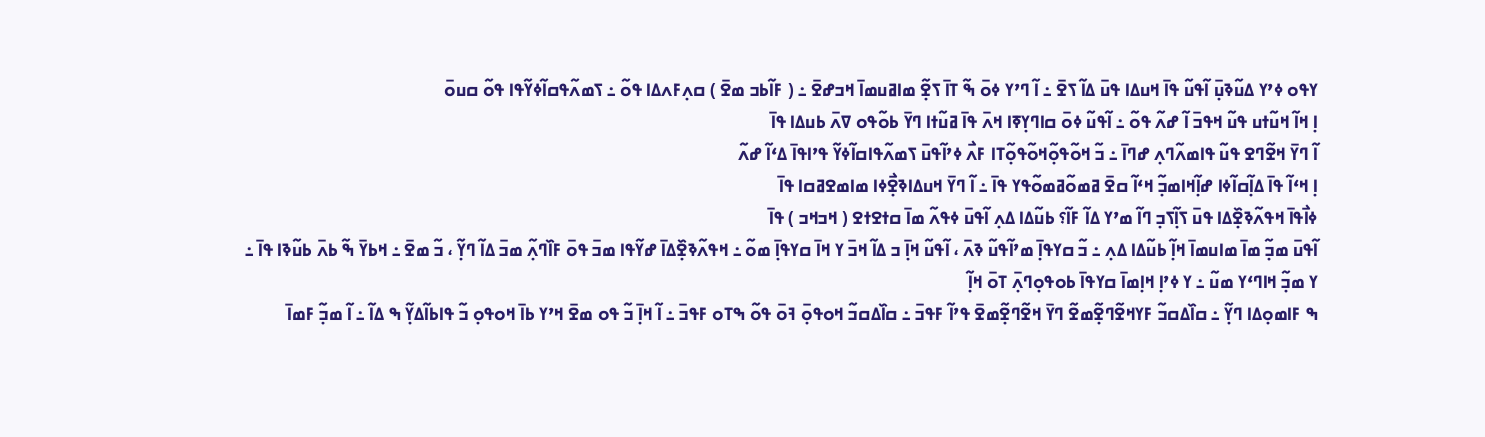ߌߟߋ ߦߴߌ ߡߎ߬ߢߎ߲߫ ߊ߬ߟߎ߬ ߟߊ߫ ߞߎߡߊ ߟߎ߫ ߡߊ߬ ߖߐ߫ ߸ ߊ߬ ߣߴߌ ߦߋ߫ ߒ߬ ߠߊ߫ ߖߐ߲߬ ߘߊߥߎߘߊ߫ ߞߏߝߐ߫ ߸ ( ߓߊ߬ߕߏ ߘߐ߫ ) ߛߍ߲ߓߍߡߊ ߟߋ߬ ߸ ߖߘߍ߬ߟߛߊ߬ߦߌ߬ߟߊ ߟߋ߬ ߛߎߋ߫
ߊ߲ ߞߊ߬ ߞߎ߬ߙߎ ߟߎ߬ ߞߟߏ߫ ߊ߬ ߝߍ߬ ߟߋ߬ ߸ ߊ߬ߟߎ߬ ߦߋ߫ ߛߊߣߌ߲ߧߊ ߞߍ߫ ߟߊ߫ ߥߎ߬ߙߊ ߣߌ߫ ߕߋ߬ߟߋ ߜߍ߫ ߕߎߡߊ ߟߊ߫
ߊ߬ ߣߌ߫ ߞߐ߬ߣߐ ߟߎ߬ ߟߊߘߍ߬ߣߍ߲ ߝߣߊ߫ ߸ ߏ߬ ߞߋ߬ߟߋ߲߬ߞߋ߬ߟߋ߲߬ߠߊ ߓߍ߯ ߦߴߊ߬ߟߎ߫ ߖߘߍ߬ߟߊߛߊ߬ߦߌ߬ ߟߴߊߟߊ߫ ߡߵߊ߬ ߝߍ߬
ߊ߲ ߞߵߊ߬ ߟߊ߫ ߡߊ߲߬ߛߊ߬ߦߊ ߝߊ߲߬ߞߊߘߏ߲߬ ߞߵߊ߬ ߛߐ߫ ߥߘߋ߬ߥߘߋ߬ߟߌ ߟߊ߫ ߸ ߊ߬ ߣߌ߫ ߞߎߡߊߢߐ߲߯ߦߊ ߘߊߘߐߥߛߊ ߟߊ߫
ߦߊ߯ߟߊ߫ ߞߟߍ߬ߢߐ߲߰ߡߊ ߟߎ߫ ߖߊ߲߬ߖߏ߲ ߣߊ߬ ߘߴߌ ߡߊ߬ ߓߊ߬؟ ߕߎ߬ߡߊ ߡߍ߲ ߊ߬ߟߎ߫ ߦߟߍ߬ ߘߊ߫ ߛߙߐߙߐ ( ߞߏߞߏ ) ߟߊ߫
ߊ߬ߟߎ߫ ߘߏ߲߬ ߘߊ߫ ߘߊߎߘߊ߫ ߞߊ߲߬ ߕߎ߬ߡߊ ߡߍ߲ ߸ ߏ߬ ߛߌߟߊ߲߫ ߘߴߊ߬ߟߎ߬ ߢߍ߫ ، ߊ߬ߟߎ߬ ߞߊ߲߫ ߏ ߡߊ߬ ߞߏ߫ ߌ ߞߊ߫ ߛߌߟߊ߲߫ ߘߋ߬ ߸ ߞߟߍ߬ߢߐ߲߰ߡߊ߫ ߝߌ߬ߟߊ ߘߏ߫ ߟߋ߫ ߓߊ߰ߣߍ߲߬ ߘߏ߫ ߡߊ߬ ߣߌ߲߬ ، ߏ߬ ߘߐ߫ ߸ ߞߕߌ߫ ߒ߬ ߕߍ߫ ߕߎ߬ߢߊ ߟߊ߫ ߸ ߌ ߘߏ߲߬ ߞߊߣߵߌ ߘߎ߬ ߸ ߌ ߦߴߊ߲ ߞߊ߲ߘߊ߫ ߛߌߟߊ߫ ߕߋߟߋ߲ߣߍ߲߫ ߠߋ߫ ߞߊ߲߬
ߒ ߓߊߘߋ߲ߡߊ ߣߌ߲߬ ߸ ߛߊ߰ߡߛߏ߬ ߓߌߞߐ߬ߣߐ߲߬ߘߐ߬ ߣߌ߫ ߞߐ߬ߣߐ߲߬ߘߐ߫ ߟߴߊ߬ ߓߟߏ߫ ߸ ߛߊ߰ߡߛߏ߬ ߞߋߟߋ߲߫ ߔߋ߫ ߟߋ߬ ߒߠߋ ߓߟߏ߫ ߸ ߊ߬ ߞߊ߲߫ ߏ߬ ߟߋ ߘߐ߫ ߞߴߌ ߕߊ߫ ߞߋߟߋ߲ ߏ߬ ߟߊߕߊ߬ߡߌ߲߬ ߒ ߡߊ߬ ߸ ߊ߬ ߘߏ߲߬ ߓߘߊ߫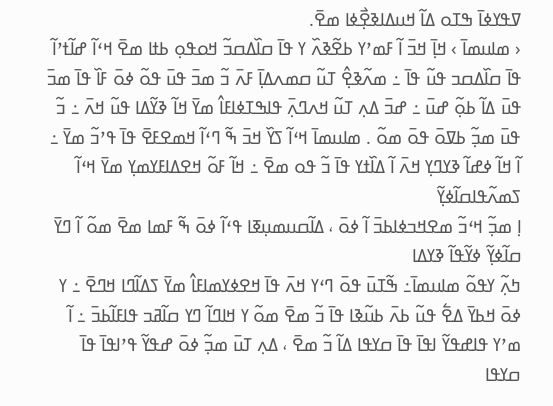ߜߟߌߦߊ߫ ߒߠߋ ߡߊ߬ ߞߎߡߊߢߐ߲߯ߦߊ ߘߐ߫.
‹ ߘߊߎߘߊ߫ › ߞߊ߲߫ ߞߏ߫ ߊ߬ ߓߘߴߌ ߕߐ߬ߢߍ߰ ߌ ߟߊ߫ ߛߊ߰ߡߛߏ߬ ߞߋߟߋ߲ ߕߙߊ ߘߐ߫ ߞߵߊ߬ ߝߊ߬ߙߴߊ߬ ߟߊ߫ ߛߊ߰ߡߛߏ ߟߎ߬ ߟߊ߫ ߸ ߘߍ߬ߢߐ߲߮ ߠߎ߬ ߛߘߍߡߊ߲߫ ߓߍ߫ ߏ߬ ߘߏ߫ ߟߎ߫ ߟߋ߬ ߦߋ߫ ߓߊ߰ ߟߊ߫ ߘߏ߫ ߟߎ߫ ߡߊ߬ ߕߋ߲߬ ߝߎ߫ ߸ ߝߏ߫ ߡߍ߲ ߠߎ߬ ߞߍߣߍ߲߫ ߟߊߒߠߦߊߓߊ߮ ߘߌ߫ ߞߊ߬ ߢߌ߬ߡߊ ߟߎ߬ ߞߍ߫ ߸ ߏ߬ ߟߎ߫ ߘߏ߲߬ ߕߜߋ߫ ߟߋ߫ ߘߋ߬ . ߘߊߎߘߊ߫ ߞߵߊ߬ ߖߌ߰ ߞߏ߫ ߒ߬ ߣߵߊ߬ ߞߘߐߓߐ߫ ߟߊ߫ ߟߴߏ߬ ߘߌ߫ ߸ ߊ߬ ߞߊ߬ ߦߝߊ߬ ߢߌߣߌ߲ ߞߍ߫ ߊ߬ ߡߊ߰ߙߌ ߟߊ߫ ߏ߬ ߟߋ ߘߐ߫ ߸ ߞߊ߬ ߓߋ߬ ߞߐߡߊߓߌߘߌ߲ ߘߌ߫ ߞߵߊ߬ ߖߘߍ߬ߟߊߛߊ߬ߦߌ߲߬
ߊ߲ ߘߏ߲߬ ߞߵߏ߬ ߘߐߞߏߦߊߕߏ߫ ߊ߬ ߦߋ߫ ، ߡߊ߬ߛߎߘߎ߲ߧߊ ߟߵߊ߬ ߦߋ߫ ߒ߬ ߓߘߊ ߘߐ߫ ߘߋ߬ ߊ߬ ߣߌ߫ ߛߊ߬ߦߌ߲߬ ߦߌ߬ߟߊ߬ ߢߌߡߊ
ߤߍ߲߬ ߌߟߋ߬ ߘߊߎߘߊ߫߸ ߒ߬ߠߎ߫ ߟߋ߫ ߣߵߌ ߞߍ߫ ߟߊ߫ ߞߐߦߌߘߊߓߊ߮ ߘߌ߫ ߖߡߊ߬ߣߊ ߞߣߐ߫ ߸ ߌ ߦߋ߫ ߞߕߌ߫ ߡߐ߱ ߟߎ߬ ߕߍ߫ ߕߎ߬ߢߊ ߟߊ߫ ߏ߬ ߘߐ߫ ߘߋ߬ ߌ ߞߊߣߊ߬ ߣߌ ߛߊ߬ߥߏ ߟߊߓߊ߬ߕߏ߫ ߸ ߊ߬ ߘߴߌ ߟߊߝߟߌ߬ ߊߟߊ߫ ߟߊ߫ ߛߌߟߊ ߡߊ߬ ߏ߬ ߘߐ߫ ، ߡߍ߲ ߠߎ߫ ߘߏ߲߬ ߦߋ߫ ߝߟߌ߬ ߟߴߊߟߊ߫ ߟߊ߫ ߛߌߟߊ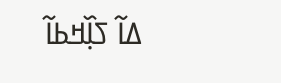ߡߊ߬ ߖߊ߲߰ߞߕߊ߬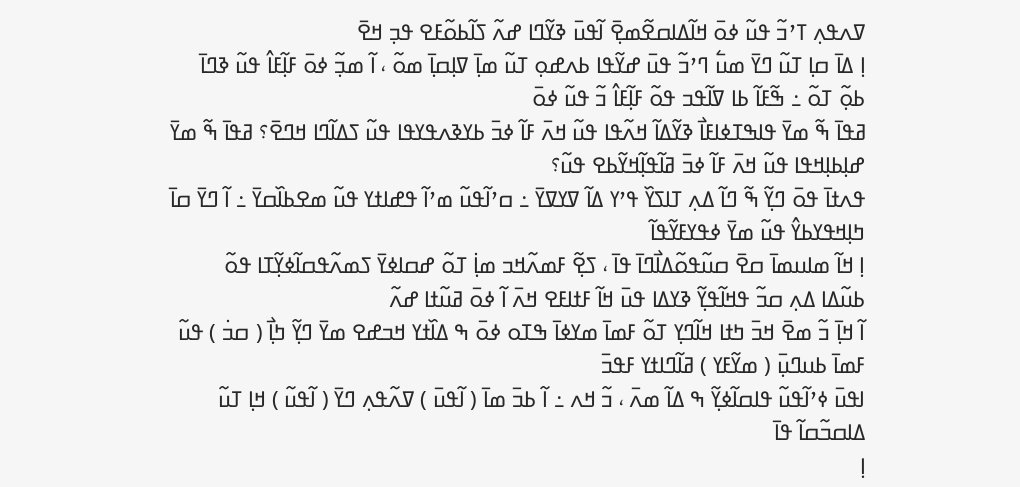ߜߍߟߍ߲ ߠߴߏ߬ ߟߎ߬ ߦߋ߫ ߞߊ߬ߡߊߛߐ߬ߘߐ߲߫ ߊ߬ߟߎ߫ ߢߌ߬ߣߊ ߝߍ߬ ߖߊ߬ߕߋ߬ߓߐ ߟߏ߲ ߞߐ߫
ߊ߲ ߡߊ߫ ߛߊ߲ ߠߎ߬ ߣߌ߫ ߘߎ߱ ߣߴߏ߬ ߟߎ߫ ߝߌ߬ߟߊ ߕߍߝߋ߲ ߠߎ߬ ߘߊ߲߫ ߜߊ߲ߛߊ߲߫ ߘߋ߬ ، ߊ߬ ߘߏ߲߬ ߦߋ߫ ߓߊ߲߬ߓߊ߮ ߟߎ߬ ߢߣߊ߫ ߕߋ߲߬ ߠߋ߬ ߸ ߒ߬ߓߊ߬ ߕߊ ߜߊ߬ߟߏ ߟߋ߬ ߓߊ߲߬ߓߊ߮ ߏ߬ ߟߎ߬ ߦߋ߫
ߥߟߊ߫ ߒ߬ ߘߌ߫ ߟߊߒߠߦߊߓߊ߯ ߢߌ߬ߡߊ߬ ߞߍ߬ߟߊ ߟߎ߬ ߞߍ߫ ߓߊ߬ ߦߏ߫ ߕߌߢߍߟߌߟߊ ߟߎ߬ ߖߡߊ߬ߣߊ ߞߣߐ߫؟ ߥߟߊ߫ ߒ߬ ߘߌ߫ ߝߊ߲ߕߊ߲ߞߟߊ ߟߎ߬ ߞߍ߫ ߓߊ߬ ߦߏ߫ ߥߊ߬ߟߊ߲߬ߞߌ߬ߕߐ ߟߎ߬؟
ߟߍߙߊ߫ ߟߋ߫ ߣߌ߲߬ ߒ߬ ߣߊ߬ ߡߍ߲ ߠߊߖߌ߰ ߟߴߌ ߡߊ߬ ߜߌߜߌ߫ ߸ ߛߴߊ߬ߟߎ߬ ߘߴߊ߬ ߟߝߊߙߌ ߟߎ߬ ߘߐߕߊ߰ߛߌ߫ ߸ ߊ߬ ߣߌ߫ ߛߊ߫ ߤߊ߲ߞߟߌߕߌ߮ ߟߎ߬ ߘߌ߫ ߦߟߌߓߌ߬ߟߊ߬
ߊ߲ ߞߊ߬ ߘߊߎߘߊ߫ ߛߐ߫ ߛߎ߬ߟߋ߬ߡߊ߯ߣߊ߫ ߟߊ߫ ، ߖߐ߲߬ ߓߘߍ߬ߞߏ ߘߊ߲߭ ߠߋ߬ ߝߛߊߦߌ߫ ߖߘߍ߬ߟߛߊ߬ߦߌ߲߬ߠߊ ߟߋ߬
ߕߎ߬ߡߊ ߡߍ߲ ߛߏ߬ ߟߞߊ߬ߟߌ߲߬ ߢߌߡߊ ߟߎ߫ ߞߊ߬ ߓߙߊߓߐ ߞߍ߫ ߊ߬ ߦߋ߫ ߥߎ߬ߙߊ ߝߍ߬
ߊ߬ ߞߊ߲߫ ߏ߬ ߘߐ߫ ߞߏ߫ ߤߙߊ ߞߊ߬ߣߌ߲ ߠߋ߬ ߓߘߊ߫ ߘߌߦߊ߫ ߒߠߋ ߦߋ߫ ߒ ߡߊ߰ߙߌ ߞߏߝߐ ߘߌ߫ ߣߌ߲߬ ߤߊ߲߯ ( ߛߏ߭ ) ߟߎ߬ ߓߘߊ߫ ߕߎߣߎ߲߫ ( ߘߌ߬ߓߌ ) ߥߊ߬ߣߊߙߌ ߓߟߏ߫
ߊߟߎ߫ ߦߴߊ߬ߟߎ߬ ߟߊߛߊ߬ߦߌ߲߬ ߒ ߡߊ߬ ߘߍ߫ ، ߏ߬ ߞߍ ߸ ߊ߬ ߕߏ߫ ߘߊ߫ ( ߊ߬ߟߎ߫ ) ߜߍ߬ߟߍ߲ ߣߌ߫ ( ߊ߬ߟߎ߬ ) ߞߊ߲ ߠߎ߬ ߡߊߛߏ߬ߛߊ߬ ߟߊ߫
ߊ߲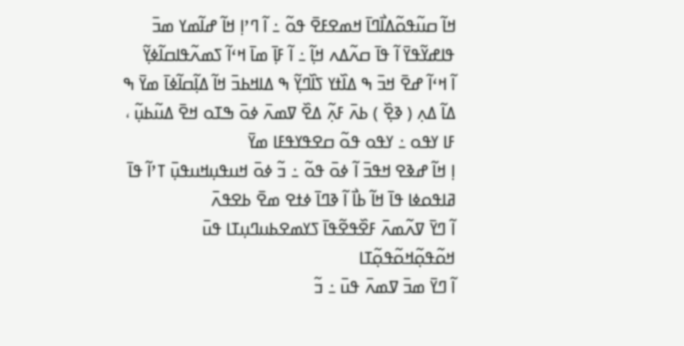ߞߊ߬ ߛߎ߬ߟߋ߬ߡߊ߯ߣߊ߫ ߞߘߐߓߐ߫ ߟߋ߬ ߸ ߊ߬ ߣߴߊ߲ ߞߊ߬ ߝߊ߬ߘߌ ߘߏ߫ ߟߊߝߌ߬ߟߌ߫ ߊ߬ ߟߊ߫ ߛߍ߬ߡߍ ߞߊ߲߬ ߸ ߊ߬ ߓߊ߲߫ ߘߊ߫ ߞߵߊ߬ ߖߘߍ߬ߟߊߛߊ߬ߦߌ߲߬
ߊ߬ ߞߵߊ߬ ߝߐ߫ ߞߏ߫ ߒ ߡߊ߰ߙߌ ߖߊ߰ߣߌ߲߬ ߒ ߡߊߞߕߏ߫ ߞߊ߬ ߡߊ߲߬ߛߊ߬ߦߊ߫ ߘߌ߫ ߒ ߡߊ߬ ߡߍ߲ ( ߢߐ߲߰ ) ߕߍ߫ ߓߍ߲߬ ߡߐ߰ ߜߘߍ߫ ߦߋ߫ ߒߠߋ ߞߐ߫ ߡߎ߬ߕߎ߲߬ ، ߓߊ ߌߟߋ ߸ ߌߟߋ ߟߋ߬ ߛߐߟߌߟߓߊ ߘߌ߫
ߊ߲ ߞߊ߬ ߝߢߐ ߞߟߏ߫ ߊ߬ ߦߋ߫ ߟߋ߬ ߸ ߏ߬ ߦߋ߫ ߞߎߟߎ߲ߞߎߟߎ߲߫ ߠߴߊ߬ ߟߊ߫ ߥߊߟߋߦߊ ߟߊ߫ ߞߊ߬ ߕߊ߯ ߊ߬ ߢߣߊ߫ ߦߙߐ ߘߐ߫ ߕߐߟߍ߫
ߊ߬ ߣߌ߫ ߜߍ߬ߘߍ߫ ߓߐ߰ߟߐ߬ߟߊ߫ ߖߌߘߐߕߎߣߎ߲ߠߊ ߟߎ߫ ߞߋ߬ߟߋ߲߬ߞߋ߬ߟߋ߲߬ߠߊ
ߊ߬ ߣߌ߫ ߘߏ߫ ߜߘߍ߫ ߟߎ߫ ߸ ߏ߬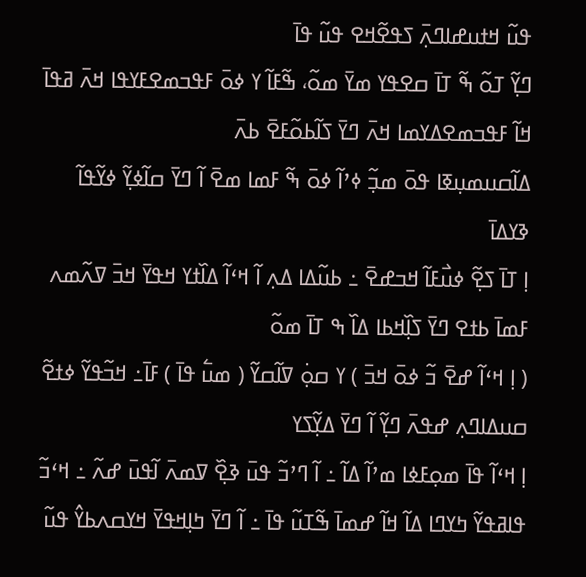ߟߎ߬ ߞߙߎߝߊߣߍ߲߫ ߖߟߐ߬ߞߐ ߟߎ߬ ߟߊ߫
ߣߌ߲߬ ߠߋ߬ ߒ߬ ߠߊ߫ ߛߐߟߌ ߘߌ߫ ߘߋ߬، ߒ߬ߓߊ߬ ߌ ߦߋ߫ ߓߟߏߘߐߓߌߟߊ ߞߍ߫ ߥߟߊ߫ ߞߊ߬ ߓߟߏߘߐߡߌߘߊ ߞߍ߫ ߣߌ߫ ߖߊ߬ߕߋ߬ߓߐ߫ ߕߍ߫
ߡߊ߬ߛߎߘߎ߲ߧߊ ߟߋ߫ ߘߏ߲߬ ߦߴߊ߬ ߦߋ߫ ߒ߬ ߓߘߊ ߘߐ߫ ߊ߬ ߣߌ߫ ߛߊ߬ߦߌ߲߬ ߦߌ߬ߟߊ߬ ߢߌߡߊ߫
ߊ߲ ߠߊ߫ ߖߐ߲߬ ߦߎ߯ߓߊ߬ ߞߏߝߐ߫ ߸ ߕߎ߬ߡߊ ߡߍ߲ ߊ߬ ߞߵߊ߬ ߡߊ߰ߙߌ ߞߟߌ߫ ߞߏ߫ ߜߍ߬ߘߍ ߓߘߊ߫ ߕߙߐ ߣߌ߫ ߖߊ߲߰ߞߕߊ ߡߊ߰ ߒ ߠߊ߫ ߘߋ߬
( ߊ߲ ߞߵߊ߬ ߝߐ߫ ߏ߬ ߦߋ߫ ߞߏ߫ ) ߌ ߛߋ߲߭ ߜߊ߬ߛߌ߬ ( ߘߎ߱ ߟߊ߫ ) ߓߊ߫߸ ߞߏ߬ߟߌ߬ ߦߙߐ߬ ߛߎߡߊߣߍ߲ ߝߟߍ߫ ߣߌ߲߬ ߊ߬ ߣߌ߫ ߡߌ߲߬ߖߌ
ߊ߲ ߞߵߊ߬ ߟߊ߫ ߘߋ߲ߓߦߊ ߘߴߊ߬ ߡߊ߬ ߸ ߊ߬ ߣߴߏ߬ ߟߎ߫ ߢߐ߲߰ ߜߘߍ߫ ߊ߬ߟߎ߫ ߝߍ߬ ߸ ߞߵߏ߬ ߟߊߥߟߌ߬ ߤߌߣߊ ߡߊ߬ ߞߊ߬ ߝߘߊ߫ ߒ߬ߠߎ߬ ߟߊ߫ ߸ ߊ߬ ߣߌ߫ ߤߊ߲ߞߟߌ߫ ߞߌߛߍߕߌ߮ ߟߎ߬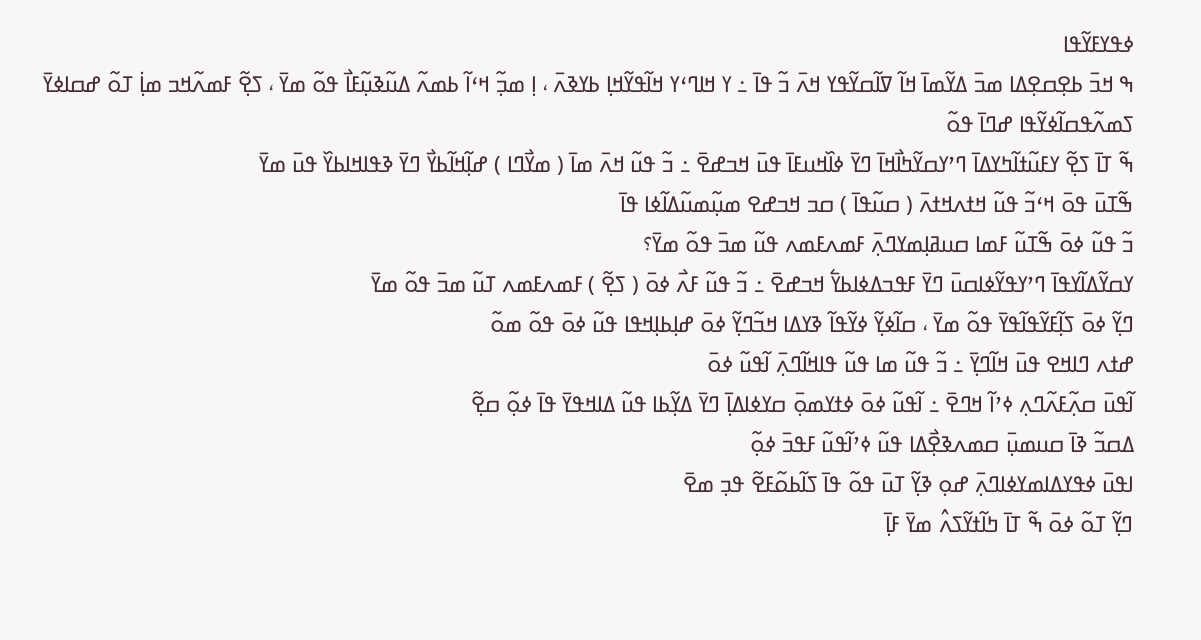ߦߟߌߓߌ߬ߟߊ
ߒ ߞߏ߫ ߕߐ߲ߛߐ߲ߡߊ ߘߏ߫ ߡߌ߬ߘߊ߫ ߞߊ߬ ߜߊ߬ߛߌ߬ߟߌ ߞߍ߫ ߏ߬ ߟߊ߫ ߸ ߌ ߞߊߣߵߌ ߞߊ߬ߟߌ߬ߞߊ߲ ߕߌߢߍ߫ ، ߊ߲ ߘߏ߲߬ ߞߵߊ߬ ߕߘߍ߬ ߡߎ߬ߢߎ߲߬ߓߊ߯ ߟߋ߬ ߘߌ߫ ، ߖߐ߲߬ ߓߘߍ߬ߞߏ ߘߊ߲߭ ߠߋ߬ ߝߛߊߦߌ߫ ߖߘߍ߬ߟߛߊ߬ߦߌ߬ߟߊ ߝߣߊ߫ ߟߋ߬
ߒ߬ ߠߊ߫ ߖߐ߲߬ ߌߓߎ߬ߙߊ߬ߤߌߡߊ߫ ߣߴߌߛߌ߬ߤߊ߯ߞߊ߫ ߣߌ߫ ߦߊ߰ߞߎߓߊ߫ ߟߎ߫ ߞߏߝߐ߫ ߸ ߏ߬ ߟߎ߬ ߞߍ߫ ߘߊ߫ ( ߘߌ߯ߣߊ ) ߝߊ߲߬ߞߊ߬ߕߌ߯ ߣߌ߫ ߢߟߊߞߊߕߌ߰ ߟߎ߫ ߘߌ߫
ߒ߬ߠߎ߫ ߟߋ߫ ߞߵߏ߬ ߟߎ߬ ߞߙߍߞߙߍ߫ ( ߛߎ߬ߟߊ߫ ) ߛߏ ߞߏߝߐ ߘߎ߲߬ߘߎ߬ߡߊ߬ߦߊ ߟߊ߫
ߏ߬ ߟߎ߬ ߦߋ߫ ߒ߬ߠߎ߬ ߓߘߊ ߛߎߥߊ߲ߘߌߣߍ߲߫ ߓߘߍߓߘߍ ߟߎ߬ ߘߏ߫ ߟߋ߬ ߘߌ߫؟
ߌߛߌ߬ߡߊ߬ߌߟߊ߫ ߣߴߌߟߌ߬ߦߊߛߎ߫ ߣߌ߫ ߓߟߏߡߦߊߕߌ߱ ߞߏߝߐ߫ ߸ ߏ߬ ߟߎ߬ ߓߍ߯ ߦߋ߫ ( ߖߐ߲߬ ) ߓߘߍߓߘߍ ߠߎ߬ ߘߏ߫ ߟߋ߬ ߘߌ߫
ߣߌ߲߬ ߦߋ߫ ߖߊ߲߬ߓߌ߬ߟߊ߬ߟߌ߫ ߟߋ߬ ߘߌ߫ ، ߛߊ߬ߦߌ߲߬ ߦߌ߬ߟߊ߬ ߢߌߡߊ ߞߏ߬ߣߌ߲߬ ߦߋ߫ ߝߊ߲ߕߊ߲ߞߟߊ ߟߎ߬ ߦߋ߫ ߟߋ߬ ߘߋ߬
ߝߙߍ ߣߊߞߐ ߟߎ߫ ߞߊ߬ߣߌ߲߫ ߸ ߏ߬ ߟߎ߬ ߘߊ ߟߎ߬ ߟߊߞߊ߬ߣߍ߲߫ ߊ߬ߟߎ߬ ߦߋ߫
ߊ߬ߟߎ߫ ߛߍ߲߬ߓߍ߬ߣߍ߲ ߦߴߊ߬ ߞߣߐ߫ ߸ ߊ߬ߟߎ߬ ߦߋ߫ ߦߙߌߘߋ߲߫ ߛߌߦߊߡߊ߲߫ ߣߌ߫ ߡߌ߲߬ߕߊ ߟߎ߬ ߡߊߞߟߌ߫ ߟߊ߫ ߦߋ߲߬ ߛߐ߲߬
ߡߛߏ߬ ߢߊ߫ ߛߎߘߎ߲߫ ߛߘߍߢߐ߲߯ߡߊ ߟߎ߬ ߦߴߊ߬ߟߎ߬ ߓߟߏ߫ ߦߋ߲߬
ߊߟߎ߫ ߦߟߌߡߊߘߌߦߊߣߍ߲߫ ߝߋ߲ ߢߌ߲߬ ߠߎ߫ ߟߋ߬ ߟߊ߫ ߖߊ߬ߕߋ߬ߓߐ߬ ߟߏ߲ ߘߐ߫
ߣߌ߲߬ ߠߋ߬ ߦߋ߫ ߒ߬ ߠߊ߫ ߤߊ߬ߙߌ߬ߖߍ߮ ߘߌ߫ ߓߊ߲߫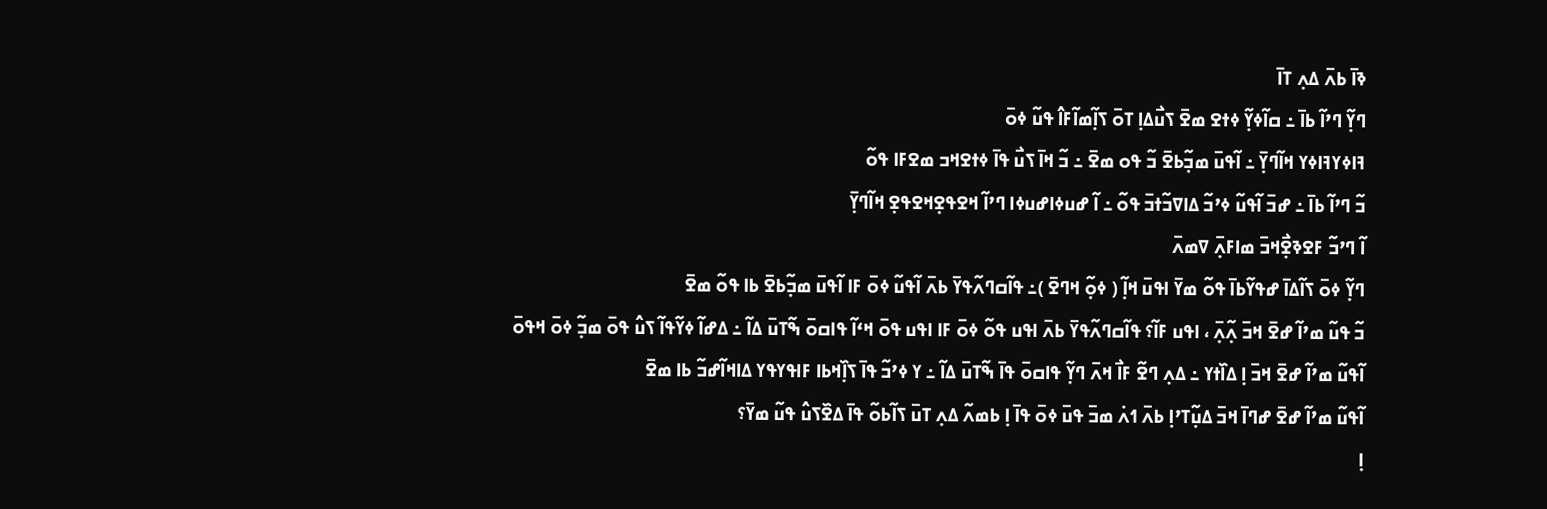ߢߊ߫ ߕߍ߫ ߡߍ߲ ߠߊ߫
ߣߌ߲߬ ߣߴߊ߬ ߕߊ߫ ߸ ߛߊ߬ߦߌ߲߬ ߦߙߐ ߘߐ߫ ߖߎ߯ߡߊ߲ ߠߋ߫ ߖߊ߲߬ߘߊ߬ߓߊ߮ ߟߎ߬ ߦߋ߫
ߔߊߦߌߔߊߦߌ ߞߊ߬ߣߌ߲߫ ߸ ߊ߬ߟߎ߫ ߘߏ߲߬ߕߐ߫ ߏ߬ ߟߋ ߘߐ߫ ߸ ߏ߬ ߞߊ߫ ߖߎ߯ ߟߊ߫ ߦߙߐߞߏ ߘߐߓߊ ߟߋ߬
ߏ߬ ߣߴߊ߬ ߕߊ߫ ߸ ߝߏ߫ ߊ߬ߟߎ߬ ߦߴߏ߬ ߡߊߜߏ߬ߙߏ߫ ߟߋ߬ ߸ ߊ߬ ߝߎߦߊߝߎߦߊ ߣߴߊ߬ ߞߐߟߐ߲ߞߐߟߐ߲ ߞߊ߬ߣߌ߲߫
ߊ߬ ߣߴߏ߬ ߓߐߢߐ߲߯ߞߏ߫ ߘߊߓߍ߲߫ ߜߘߍ߫
ߣߌ߲߬ ߦߋ߫ ߖߊ߬ߡߊ߫ ߝߟߌ߬ߕߊ߫ ߟߋ߬ ߘߌ߫ ߊߟߎ߫ ߞߊ߲߬ ( ߦߋ߲߬ ߞߣߐ߫ )߸ ߟߊ߬ߛߣߍ߬ߟߌ߫ ߕߍ߫ ߊ߬ߟߎ߬ ߦߋ߫ ߓߊ ߊ߬ߟߎ߫ ߘߏ߲߬ߕߐ߫ ߕߊ ߟߋ߬ ߘߐ߫
ߏ߬ ߟߎ߬ ߘߴߊ߬ ߝߐ߫ ߞߏ߫ ߍ߲߬ߍ߲߫ ، ߊߟߎ ߓߊ߬؟ ߟߊ߬ߛߣߍ߬ߟߌ߫ ߕߍ߫ ߊߟߎ ߟߋ߬ ߦߋ߫ ߓߊ ߊߟߎ ߟߋ߫ ߞߵߊ߬ ߟߊߛߋ߫ ߒ߬ߠߎ߫ ߡߊ߬ ߸ ߡߝߊ߬ ߦߌ߬ߟߊ߬ ߖߎ߮ ߟߋ߫ ߘߏ߲߬ ߦߋ߫ ߞߟߋ߫
ߊ߬ߟߎ߬ ߘߴߊ߬ ߝߐ߫ ߞߏ߫ ߊ߲ ߡߊ߰ߙߌ ߸ ߡߍ߲ ߣߐ߬ ߓߊ߯ ߞߍ߫ ߣߌ߲߬ ߟߊߛߋ߫ ߟߊ߫ ߒ߬ߠߎ߫ ߡߊ߬ ߸ ߌ ߦߴߏ߬ ߟߊ߫ ߖߊ߲߰ߞߕߊ ߓߊߟߌߟߌ ߡߊߞߊ߬ߝߏ߬ ߕߊ ߘߐ߫
ߊ߬ߟߎ߬ ߘߴߊ߬ ߝߐ߫ ߝߣߊ߫ ߞߏ߫ ߡߎ߲߬ߠߴߊ߲ ߕߍ߫ ߗߍ߭ ߘߏ߫ ߟߎ߫ ߦߋ߫ ߟߊ߫ ߊ߲ ߕߘߍ߬ ߡߍ߲ ߠߎ߫ ߖߊ߬ߕߋ߬ ߟߊ߫ ߡߐ߰ߖߎ߮ ߟߎ߬ ߘߌ߫؟
ߊ߲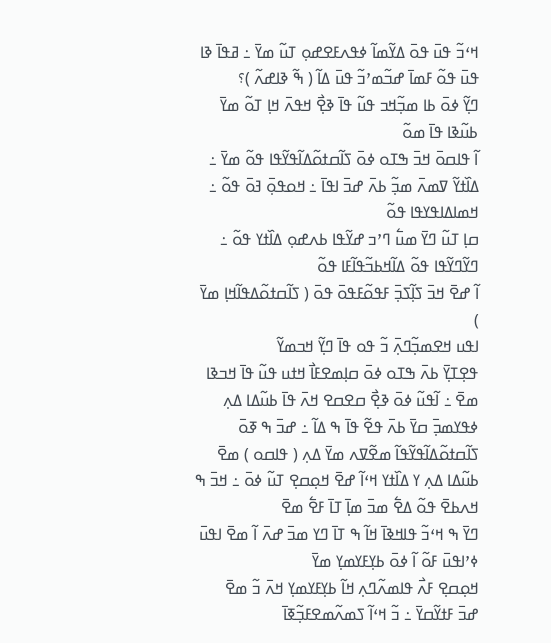ߞߵߏ߬ ߟߎ߫ ߟߋ߫ ߡߌ߬ߘߊ߬ ߦߟߍߓߐߝߋ߲ ߠߎ߬ ߘߌ߫ ߸ ߥߟߊ߫ ߢߊ ߟߎ߫ ߟߋ߬ ߓߘߊ߫ ߝߏ߬ߘߴߏ߬ ߟߎ߫ ߡߊ߬ ( ߒ߬ ߢߊߝߍ߬ )؟
ߣߌ߲߬ ߦߋ߫ ߕߊ ߘߏ߲߬ߞߏ ߟߎ߬ ߟߊ߫ ߢߐ߲߯ ߞߟߍ߫ ߞߊ߲ ߠߋ߬ ߘߌ߫ ߕߎ߬ߢߊ ߟߊ߫ ߘߋ߬
ߊ߬ ߟߊߛߋ߫ ߞߏ߫ ߒߠߋ ߦߋ߫ ߖߊ߬ߛߙߋ߬ߡߊ߬ߟߌ߬ߟߊ ߟߋ߬ ߘߌ߫ ߸ ߡߊ߰ߙߌ߬ ߜߘߍ߫ ߘߏ߲߬ ߕߍ߫ ߝߏ߫ ߊߟߊ߫ ߸ ߞߋߟߋ߲߫ ߔߋ߫ ߟߋ߬ ߸ ߞߘߊߡߊߟߌߟߊ ߟߋ߬
ߛߊ߲ ߠߎ߬ ߣߌ߫ ߘߎ߱ ߣߴߏ ߝߌ߬ߟߊ ߕߍߝߋ߲ ߡߊ߰ߙߌ ߟߋ߬ ߸ ߣߌ߬ߣߌ߬ߟߊ ߟߋ߬ ߡߊ߬ߞߕߏ߬ߟߊ߬ߓߊ ߟߋ߬
ߊ߬ ߝߐ߫ ߞߏ߫ ߖߊ߲߬ߖߏ߲߫ ߓߟߋ߬ߓߟߋ߫ ߟߋ߫ ( ߖߊ߬ߛߙߋ߬ߡߟߊ߬ߞߊ߲ ߘߌ߫ )
ߊߟߎ ߞߐߘߏ߲߬ߣߍ߲߫ ߏ߬ ߟߋ ߟߊ߫ ߣߌ߲߬ ߞߏߘߌ߬
ߟߐ߲ߠߌ߲߫ ߕߍ߫ ߒߠߋ ߦߋ߫ ߛߊ߲ߘߐߓߊ߯ ߞߙߎ ߟߎ߬ ߟߊ߫ ߞߏߢߊ ߘߐ߫ ߸ ߊ߬ߟߎ߬ ߦߋ߫ ߢߐ߲߯ ߛߐߛߐ ߞߍ߫ ߟߊ߫ ߕߎ߬ߡߊ ߡߍ߲
ߦߟߌߘߏ߲߫ ߛߌ߫ ߕߍ߫ ߟߐ߬ ߟߊ߫ ߒ ߡߊ߬ ߸ ߝߏ߫ ߒ ߧߋ߫ ߖߊ߬ߛߙߋ߬ߡߊ߬ߟߌ߬ߟߊ߬ ߘߐ߬ߜߍ ߘߌ߫ ߡߍ߲ ( ߟߊߛߋ ) ߘߐ߫
ߕߎ߬ߡߊ ߡߍ߲ ߌ ߡߊ߰ߙߌ ߞߵߊ߬ ߝߐ߫ ߞߋ߲ߛߐ߲ ߠߎ߬ ߦߋ߫ ߸ ߞߏ߫ ߒ ߞߍߕߐ߫ ߟߋ߬ ߡߐ߱ ߘߏ߫ ߘߊ߲߫ ߠߊ߫ ߓߐ߱ ߘߐ߫
ߣߌ߫ ߒ ߞߵߏ߬ ߟߊߞߢߊ߫ ߞߊ߬ ߒ ߠߊ߫ ߣߌ ߘߏ߫ ߝߍ߫ ߊ߬ ߘߐ߫ ߊߟߎ߫ ߦߴߊߟߎ߫ ߓߋ߬ ߊ߬ ߦߋ߫ ߕߌ߲ߓߌߘߌ߲ ߘߌ߫
ߞߋ߲ߛߐ߲ ߓߍ߯ ߟߊߘߍ߬ߣߍ߲ ߞߊ߬ ߕߌ߲ߓߌߘߌ߲ ߞߍ߫ ߏ߬ ߘߐ߫
ߝߏ߫ ߓߙߌ߬ߛߌ߫ ߸ ߏ߬ ߞߵߊ߬ ߖߘߍ߬ߘߐߓߏ߲߬ߧߊ߫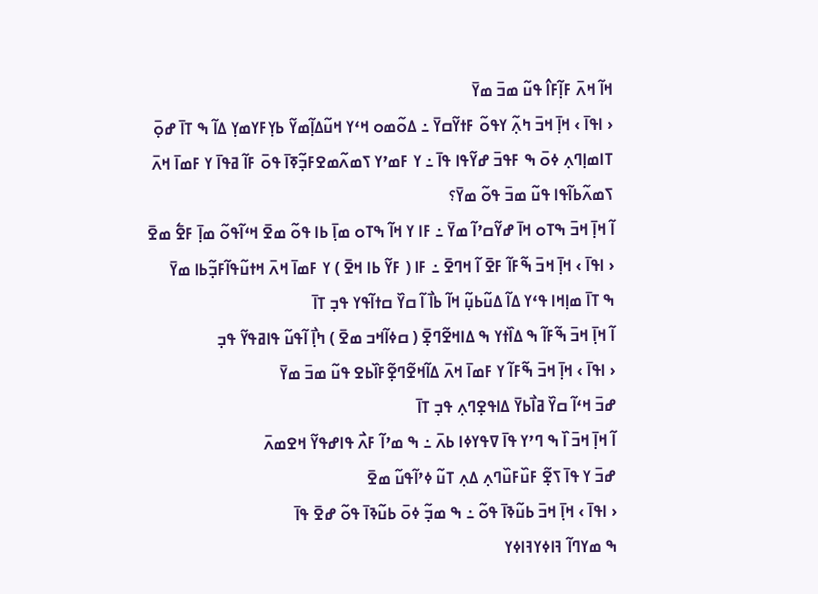ߞߊ߬ ߞߍ߫ ߓߊ߲߬ߓߊ߮ ߟߎ߬ ߘߏ߫ ߘߌ߫
‹ ߊߟߊ߫ › ߞߊ߲߫ ߞߏ߫ ߤߍ߲߬ ߌߟߋ߬ ߓߙߌ߬ߛߌ߫ ߸ ߡߋ߬ߘߋ ߞߵߌ ߞߎ߬ߡߊ߲߬ߘߌ߬ ߕߌ߲ߓߌߘߌ߲ ߡߊ߬ ߒ ߠߊ߫ ߝߋ߲߫ ߠߊߘߊ߲ߣߍ߲ ߦߋ߫ ߒ ߓߟߏ߫ ߝߌ߬ߟߊ ߟߊ߫ ߸ ߌ ߓߘߴߌ ߖߘߍ߬ߘߐߓߏ߲߬ߧߊ߫ ߟߋ߫ ߓߊ߬ ߥߟߊ߫ ߌ ߓߘߊ߫ ߞߍ߫ ߖߘߍ߬ߕߊ߬ߟߊ ߟߎ߬ ߘߏ߫ ߟߋ߬ ߘߌ߫؟
ߊ߬ ߞߊ߲߫ ߞߏ߫ ߒߠߋ ߞߊ߫ ߝߌ߬ߛߴߊ߬ ߘߌ߫ ߸ ߓߊ ߌ ߞߊ߬ ߒߠߋ ߘߊ߲߫ ߕߊ ߟߋ߬ ߘߐ߫ ߞߵߊ߬ߟߋ߬ ߘߊ߲߫ ߓߐ߱ ߘߐ߫
‹ ߊߟߊ߫ › ߞߊ߲߫ ߞߏ߫ ߒ߬ߓߊ߬ ߓߐ߫ ߊ߬ ߞߣߐ߫ ߸ ߓߊ ( ߓߌ߬ ߕߊ ߞߐ߫ ) ߌ ߓߘߊ߫ ߞߍ߫ ߞߙߎ߬ߟߊ߬ߓߏ߲߬ߕߊ ߘߌ߫
ߒ ߠߊ߫ ߘߊ߲ߞߊ ߟߵߌ ߡߊ߬ ߡߎ߬ߕߎ߲߬ ߞߊ߬ ߕߊ߯ ߊ߬ ߛߌ߰ ߛߙߊ߬ߟߌ ߟߏ߲ ߠߊ߫
ߊ߬ ߞߊ߲߫ ߞߏ߫ ߒ߬ߓߊ߬ ߒ ߡߊ߰ߙߌ ߒ ߡߊߞߐ߬ߣߐ߲߫ ( ߛߦߊ߬ߞߏ ߘߐ߫ ) ߤߊ߲߯ ߊ߬ߟߎ߬ ߟߊߥߟߌ߬ ߟߏ߲
‹ ߊߟߊ߫ › ߞߊ߲߫ ߞߏ߫ ߒ߬ߓߊ߬ ߌ ߓߘߊ߫ ߞߍ߫ ߡߊ߬ߞߐ߬ߣߐ߲߬ߓߊ߰ߕߐ ߟߎ߬ ߘߏ߫ ߘߌ߫
ߝߏ߫ ߞߵߊ߬ ߛߌ߰ ߥߊ߯ߕߌ߫ ߡߊߟߐ߲ߣߍ߲ ߟߏ߲ ߠߊ߫
ߊ߬ ߞߊ߲߫ ߞߏ߫ ߊ߰ ߒ ߣߴߌ ߟߊ߫ ߜߟߌߦߊ ߕߍ߫ ߸ ߒ ߘߴߊ߬ ߓߍ߯ ߟߊߝߟߌ߬ ߞߐߘߍ߫
ߝߏ߫ ߌ ߟߊ߫ ߖߐ߲߬ ߓߎ߰ߓߎ߰ߣߍ߲ ߡߍ߲ ߠߎ߬ ߦߴߊ߬ߟߎ߬ ߘߐ߫
‹ ߊߟߊ߫ › ߞߊ߲߫ ߞߏ߫ ߕߎ߬ߢߊ߫ ߟߋ߬ ߸ ߒ ߘߏ߲߬ ߦߋ߫ ߕߎ߬ߢߊ߫ ߟߋ߬ ߝߐ߫ ߟߊ߫
ߒ ߘߌߣߊ߬ ߔߊߦߌߔߊߦߌ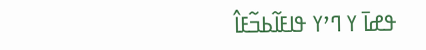ߟߝߊ߫ ߌ ߣߴߌ ߟߊߓߊ߬ߕߏ߬ߓߊ߮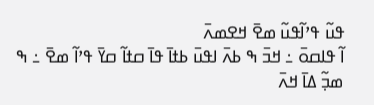ߟߎ߬ ߟߴߊ߬ߟߎ߬ ߘߐ߫ ߞߐߘߍ߫
ߊ߬ ߟߊߛߋ߫ ߸ ߞߏ߫ ߒ ߕߍ߫ ߊߟߎ߫ ߕߙߊ߫ ߟߊ߫ ߛߙߊ߬ ߛߌ߫ ߟߴߊ߬ ߘߐ߫ ߸ ߒ ߘߏ߲߬ ߡߊ߫ ߞߍ߫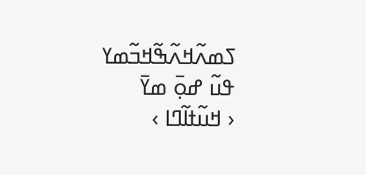ߖߘߍ߬ߞߍ߬ߒ߬ߞߏ߬ߘߌ ߟߎ߬ ߝߋ߲߫ ߘߌ߫
‹ ߞߎ߬ߙߊ߬ߣߊ ›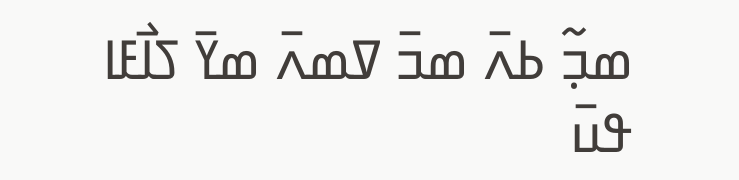ߘߏ߲߬ ߕߍ߫ ߘߏ߫ ߜߘߍ߫ ߘߌ߫ ߖߊ߯ߓߊ ߟߎ߫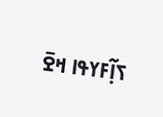ߖߊ߲߬ߓߌߟߊ ߞߐ߫